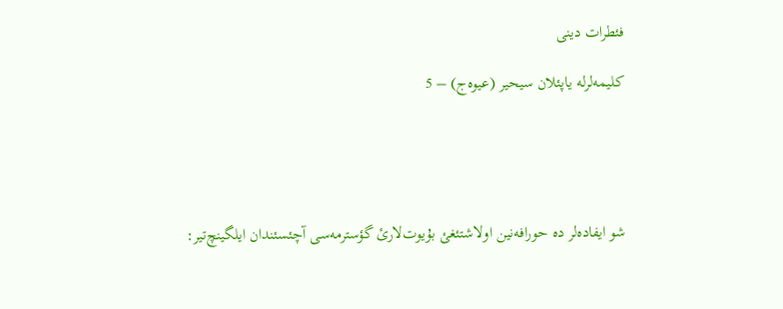فئطرات دینی

کلیمەلرلە یاپئلان سیحیر (عیوەج) – 5





شو ایفادەلر دە حورافەنین اولاشتئغئ بۇیوت‌لارئ گؤسترمەسی آچئسئندان ایلگینچ‌تیر: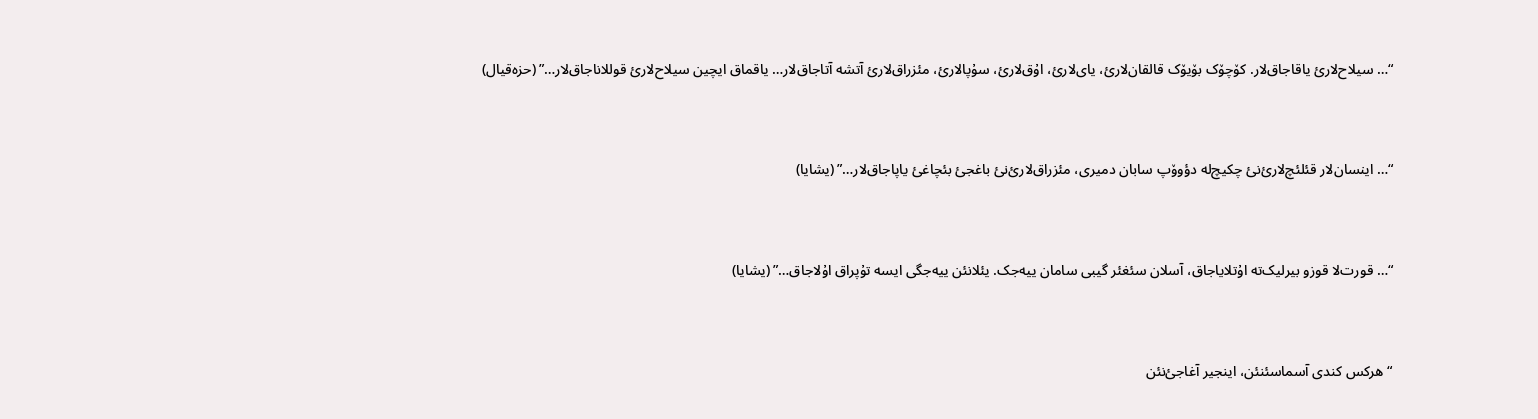“… سیلاح‌لارئ یاقاجاق‌لار. کۆچۆک بۆیۆک قالقان‌لارئ، یای‌لارئ، اۇق‌لارئ، سۇپالارئ، مئزراق‌لارئ آتشە آتاجاق‌لار… یاقماق ایچین سیلاح‌لارئ قوللاناجاق‌لار…” (حزەقیال)



“… اینسان‌لار قئلئچ‌لارئ‌نئ چکیچ‌لە دؤوۆپ سابان دمیری، مئزراق‌لارئ‌نئ باغجئ بئچاغئ یاپاجاق‌لار…” (یشایا)



“… قورت‌لا قوزو بیرلیک‌تە اۇتلایاجاق، آسلان سئغئر گیبی سامان ییەجک. یئلانئن ییەجگی ایسە تۇپراق اۇلاجاق…” (یشایا)



“هرکس کندی آسماسئنئن، اینجیر آغاجئ‌نئن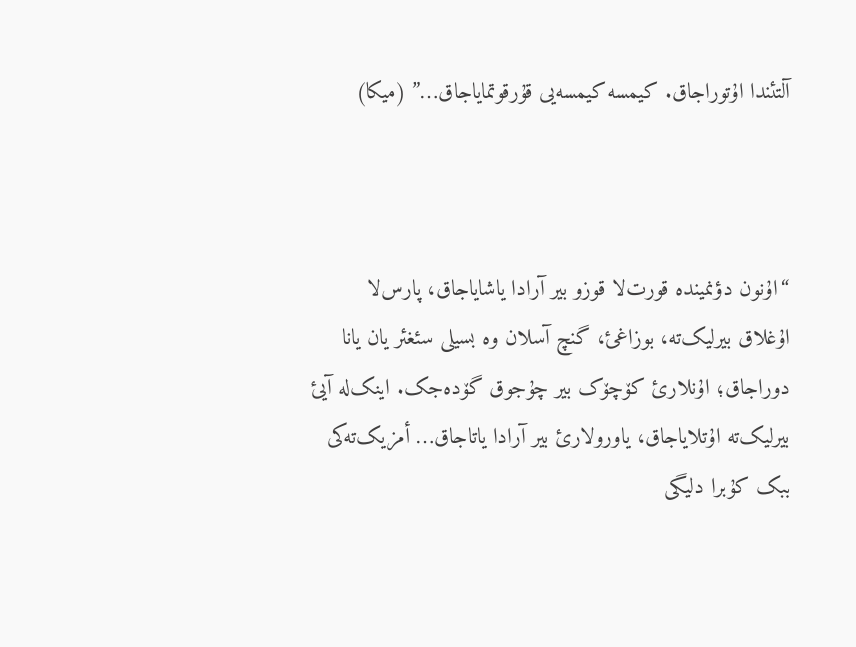آلتئندا اۇتوراجاق. کیمسە کیمسەیی قۇرقوتمایاجاق…” (میکا)



“اۇنون دؤنمیندە قورت‌لا قوزو بیر آرادا یاشایاجاق، پارس‌لا اۇغلاق بیرلیک‌تە، بوزاغئ، گنچ آسلان وە بسیلی سئغئر یان یانا دوراجاق؛ اۇنلارئ کۆچۆک بیر چۇجوق گۆدەجک. اینک‌لە آیئ بیرلیک‌تە اۇتلایاجاق، یاورولارئ بیر آرادا یاتاجاق… أمزیک‌تەکی ببک کۇبرا دلیگی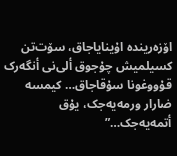اۆزەریندە اۇینایاجاق، سۆت‌تن کسیلمیش چۇجوق ألی‌نی أنگەرک قۇووغونا سۇقاجاق… کیمسە ضارار ورمەیەجک، یۇق أتمەیەجک…”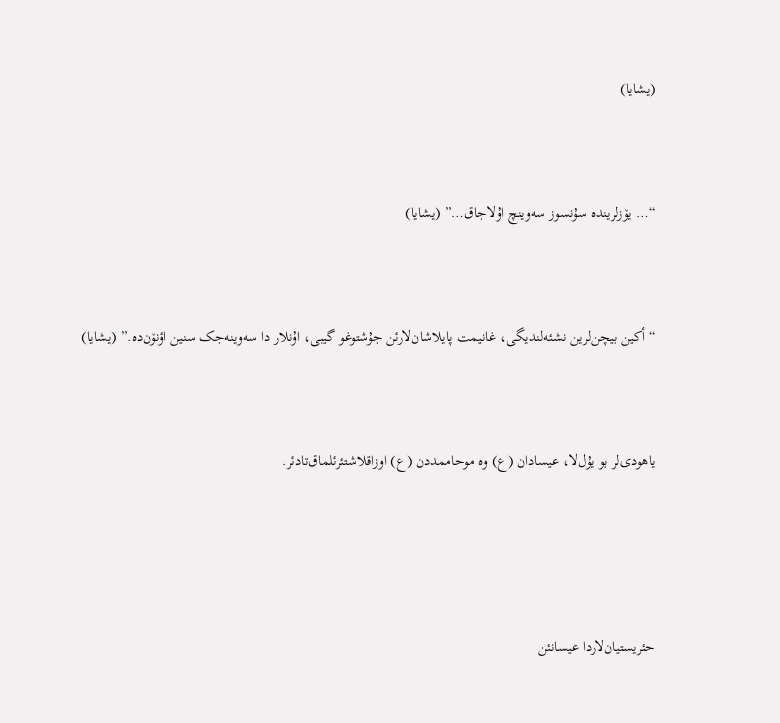(یشایا)



“… یۆزلریندە سۇنسوز سەوینچ اۇلاجاق…” (یشایا)



“أکین بیچن‌لرین نشئەلندیگی، غانیمت پایلاشان‌لارئن جۇشتوغو گیبی، اۇنلار دا سەوینەجک سنین اؤنۆن‌دە.” (یشایا)



یاهودی‌لر بو یۇل‌لا، عیسادان (ع) وە موحاممددن (ع) اوزاقلاشتئرئلماق‌تادئر.





حئریستیان‌لاردا عیسانئن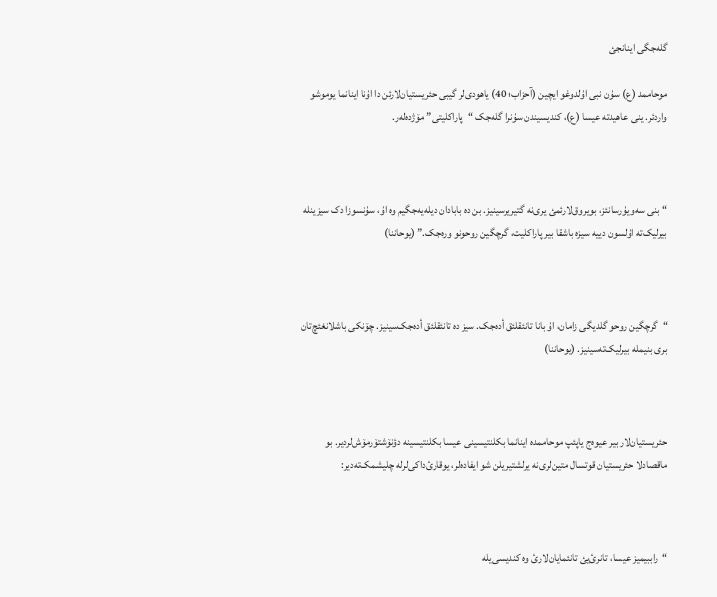گلەجگی اینانجئ

موحاممد (ع) سۇن نبی اۇلدوغو ایچین (آحزاب؛ 40) یاهودی‌لر گیبی حئریستیان‌لارئن دا اۇنا اینانما یوموشو واردئر. ینی عاهیدتە عیسا (ع)، کندیسیندن سۇنرا گلەجک “پاراکلیتی” مۆژدەلەر.



“بنی سەویۇرسانئز، بویروق‌لارئمئ یری‌نە گتیریرسینیز. بن دە بابادان دیلەیەجگیم وە اۇ، سۇنسوزا دک سیزینلە بیرلیک‌تە اۇلسون دییە سیزە باشقا بیر پاراکلیت، گرچگین روحونو ورەجک.” (یوحاننا)



“گرچگین روحو گلدیگی زامان، اۇ بانا تانئقلئق أدەجک. سیز دە تانئقلئق أدەجک‌سینیز. چۆنکی باشلانغئچ‌تان بری بنیملە بیرلیک‌تەسینیز. (یوحاننا)



حئریستیان‌لار بیر عیوەج یاپئپ موحاممدە اینانما بکلنتیسینی عیسا بکلنتیسینە دؤنۆشتۆرمۆش‌لردیر. بو ماقصادلا حئریستیان قوتسال متین‌لری‌نە یرلشتیریلن شو ایفادەلر، یوقارئ‌داکی‌لرلە چلیشمک‌تەدیر:



“راببیمیز عیسا، تانرئ‌یئ تانئمایان‌لارئ وە کندیسی‌یلە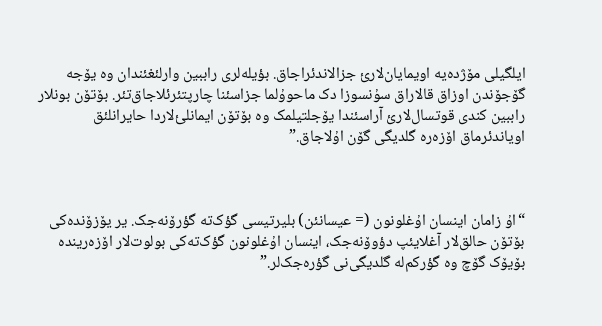ایلگیلی مۆژدەیە اویمایان‌لارئ جزالاندئراجاق. بؤیلەلری راببین وارلئغئندان وە یۆجە گۆجۆندن اوزاق قالاراق سۇنسوزا دک ماحوۇلما جزاسئنا چارپتئرئلاجاق‌تئر. بۆتۆن بونلار راببین کندی قوتسال‌لارئ آراسئندا یۆجلتیلمک وە بۆتۆن ایمانلئ‌لاردا حایرانلئق اویاندئرماق اۆزەرە گلدیگی گۆن اۇلاجاق.”



“اۇ زامان اینسان اۇغلونون (= عیسانئن) بلیرتیسی گؤک‌تە گؤرۆنەجک. یر یۆزۆندەکی بۆتۆن حالق‌لار آغلایئپ دؤوۆنەجک، اینسان اۇغلونون گؤک‌تەکی بولوت‌لار اۆزەریندە بۆیۆک گۆچ وە گؤرکم‌لە گلدیگی‌نی گؤرەجک‌لر.”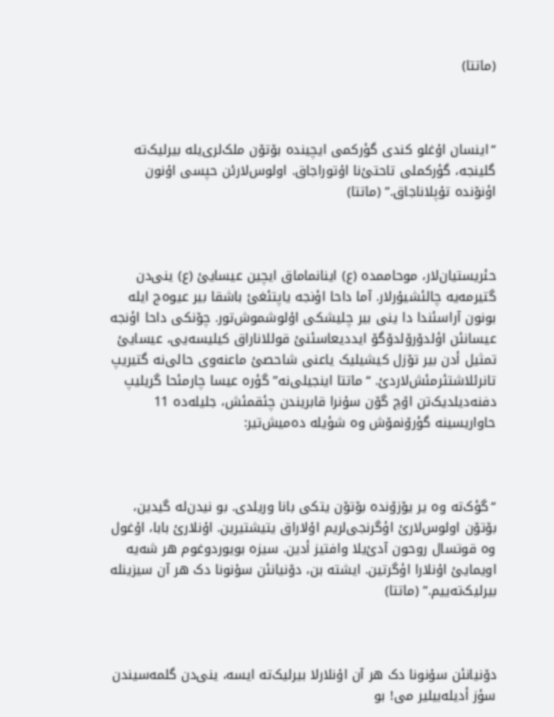(ماتتا)



“اینسان اۇغلو کندی گؤرکمی ایچیندە بۆتۆن ملک‌لری‌یلە بیرلیک‌تە گلینجە، گؤرکملی تاحتئ‌نا اۇتوراجاق. اولوس‌لارئن حپسی اۇنون اؤنۆندە تۇپلاناجاق.” (ماتتا)



حئریستیان‌لار، موحاممدە (ع) اینانماماق ایچین عیسایئ (ع) ینی‌دن گتیرمەیە چالئشیۇرلار. آما داحا اؤنجە یاپتئغئ باشقا بیر عیوەج ایلە بونون آراسئندا دا ینی بیر چلیشکی اۇلوشموش‌تور. چۆنکی داحا اؤنجە عیسانئن اؤلدۆرۆلدۆگۆ ایددیعاسئنئ قوللاناراق کیلیسەیی، عیسایئ تمثیل أدن بیر تۆزل کیشیلیک یاعنی شاحصئ ماعنەوی حالی‌نە گتیریپ تانرئلاشتئرمئش‌لاردئ. “ماتتا اینجیلی‌نە” گؤرە عیسا چارمئحا گریلیپ دفنەدیلدیک‌تن اۆچ گۆن سۇنرا قابریندن چئقمئش، جلیلەدە 11 حاواریسینە گؤرۆنمۆش وە شؤیلە دەمیش‌تیر:



“گؤک‌تە وە یر یۆزۆندە بۆتۆن یتکی بانا وریلدی. بو نیدن‌لە گیدین، بۆتۆن اولوس‌لارئ اؤگرنجی‌لریم اۇلاراق یتیشتیرین. اۇنلارئ بابا، اۇغول وە قوتسال روحون آدئ‌یلا وافتیز أدین. سیزە بویوردوغوم هر شەیە اویمایئ اۇنلارا اؤگرتین. ایشتە بن، دۆنیانئن سۇنونا دک هر آن سیزینلە بیرلیک‌تەییم.” (ماتتا)



دۆنیانئن سۇنونا دک هر آن اۇنلارلا بیرلیک‌تە ایسە، ینی‌دن گلمەسیندن سؤز أدیلەبیلیر می! بو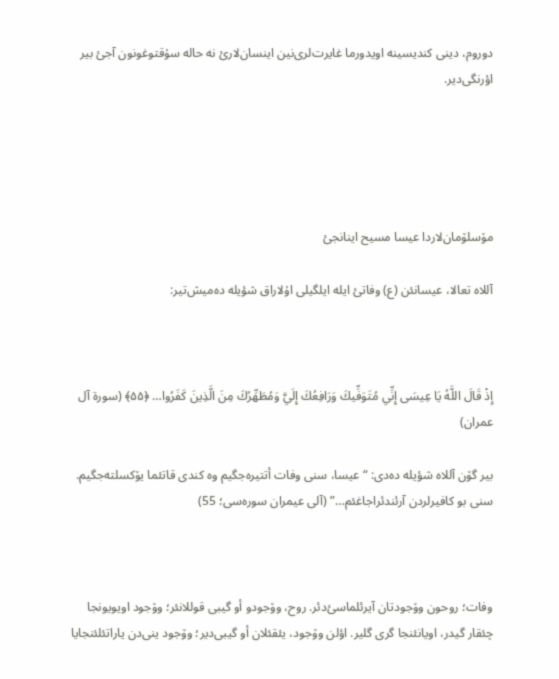دوروم، دینی کندیسینە اویدورما غایرت‌لری‌نین اینسان‌لارئ نە حالە سۇقتوغونون آجئ بیر اؤرنگی‌دیر.





مۆسلۆمان‌لاردا عیسا مسیح اینانجئ

آللاە تعالا، عیسانئن (ع) وفاتئ ایلە ایلگیلی اۇلاراق شؤیلە دەمیش‌تیر:



إِذْ قَالَ اللَّهُ يَا عِيسَى إِنِّي مُتَوَفِّيكَ وَرَافِعُكَ إِلَيَّ وَمُطَهِّرُكَ مِنَ الَّذِينَ كَفَرُوا… ﴿۵۵﴾ (سورة آل عمران)

بیر گۆن آللاە شؤیلە دەدی: “عیسا، سنی وفات أتتیرەجگیم وە کندی قاتئما یۆکسلتەجگیم. سنی بو کافیرلردن آرئندئراجاغئم…” (آلی عیمران سورەسی؛ 55)



وفات؛ روحون وۆجودتان آیرئلماسئ‌دئر. روح، وۆجودو أو گیبی قوللانئر؛ وۆجود اویویونجا چئقار گیدر، اویانئنجا گری گلیر. اؤلن وۆجود، یئقئلان أو گیبی‌دیر؛ وۆجود ینی‌دن یاراتئلئنجایا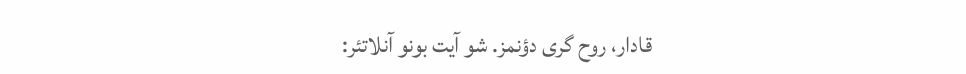قادار، روح گری دؤنمز. شو آیت بونو آنلاتئر: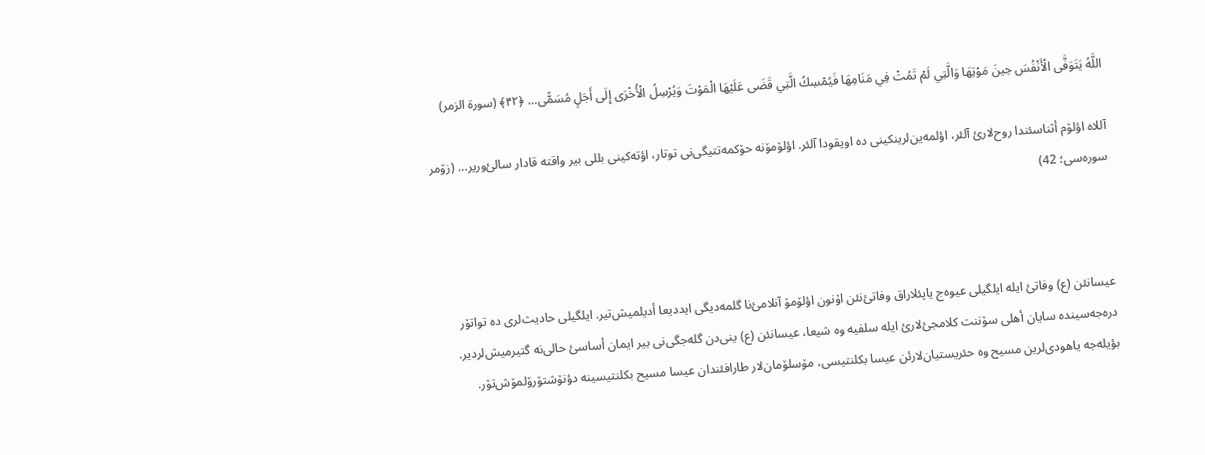اللَّهُ يَتَوَفَّى الْأَنْفُسَ حِينَ مَوْتِهَا وَالَّتِي لَمْ تَمُتْ فِي مَنَامِهَا فَيُمْسِكُ الَّتِي قَضَى عَلَيْهَا الْمَوْتَ وَيُرْسِلُ الْأُخْرَى إِلَى أَجَلٍ مُسَمًّى… ﴿۴۲﴾ (سورة الزمر)

آللاە اؤلۆم أثناسئندا روح‌لارئ آلئر، اؤلمەین‌لرینکینی دە اویقودا آلئر. اؤلۆمۆنە حۆکمەتتیگی‌نی توتار، اؤتەکینی بللی بیر واقتە قادار سالئ‌وریر… (زۆمر سورەسی؛ 42)



عیسانئن (ع) وفاتئ ایلە ایلگیلی عیوەج یاپئلاراق وفاتئ‌نئن اۇنون اؤلۆمۆ آنلامئ‌نا گلمەدیگی ایددیعا أدیلمیش‌تیر. ایلگیلی حادیث‌لری دە تواتۆر درەجەسیندە سایان أهلی سۆننت کلامجئ‌لارئ ایلە سلفیە وە شیعا، عیسانئن (ع) ینی‌دن گلەجگی‌نی بیر ایمان أساسئ حالی‌نە گتیرمیش‌لردیر. بؤیلەجە یاهودی‌لرین مسیح وە حئریستیان‌لارئن عیسا بکلنتیسی، مۆسلۆمان‌لار طارافئندان عیسا مسیح بکلنتیسینە دؤنۆشتۆرۆلمۆش‌تۆر.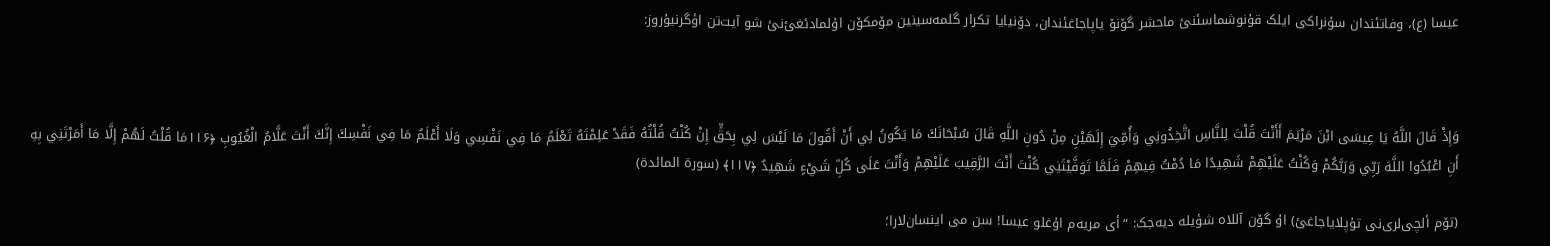عیسا (ع)، وفاتئندان سۇنراکی ایلک قۇنوشماسئنئ ماحشر گۆنۆ یاپاجاغئندان، دۆنیایا تکرار گلمەسینین مۆمکۆن اۇلمادئغئ‌نئ شو آیت‌تن اؤگرنیۇروز:



وَإِذْ قَالَ اللَّهُ يَا عِيسَى ابْنَ مَرْيَمَ أَأَنْتَ قُلْتَ لِلنَّاسِ اتَّخِذُونِي وَأُمِّيَ إِلَهَيْنِ مِنْ دُونِ اللَّهِ قَالَ سُبْحَانَكَ مَا يَكُونُ لِي أَنْ أَقُولَ مَا لَيْسَ لِي بِحَقٍّ إِنْ كُنْتُ قُلْتُهُ فَقَدْ عَلِمْتَهُ تَعْلَمُ مَا فِي نَفْسِي وَلَا أَعْلَمُ مَا فِي نَفْسِكَ إِنَّكَ أَنْتَ عَلَّامُ الْغُيُوبِ ﴿۱۱۶مَا قُلْتُ لَهُمْ إِلَّا مَا أَمَرْتَنِي بِهِ أَنِ اعْبُدُوا اللَّهَ رَبِّي وَرَبَّكُمْ وَكُنْتُ عَلَيْهِمْ شَهِيدًا مَا دُمْتُ فِيهِمْ فَلَمَّا تَوَفَّيْتَنِي كُنْتَ أَنْتَ الرَّقِيبَ عَلَيْهِمْ وَأَنْتَ عَلَى كُلِّ شَيْءٍ شَهِيدٌ ﴿۱۱۷﴾ (سورة المائدة)

(تۆم ألچی‌لری‌نی تۇپلایاجاغئ) اۇ گۆن آللاە شؤیلە دیەجک: “أی مریەم اۇغلو عیسا! سن می اینسان‌لارا؛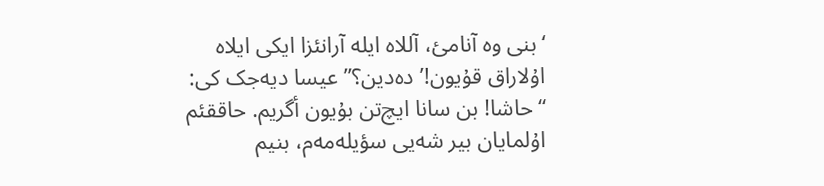‘بنی وە آنامئ، آللاە ایلە آرانئزا ایکی ایلاە اۇلاراق قۇیون!’ دەدین؟” عیسا دیەجک کی: “حاشا! بن سانا ایچ‌تن بۇیون أگریم. حاققئم اۇلمایان بیر شەیی سؤیلەمەم، بنیم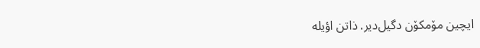ایچین مۆمکۆن دگیل‌دیر. ذاتن اؤیلە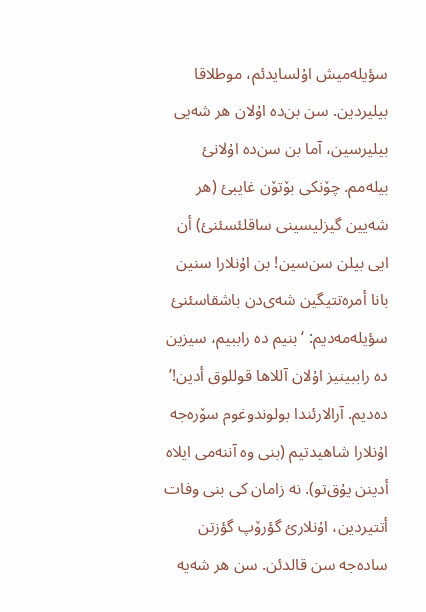سؤیلەمیش اۇلسایدئم، موطلاقا  بیلیردین. سن بن‌دە اۇلان هر شەیی بیلیرسین، آما بن سن‌دە اۇلانئ بیلەمم. چۆنکی بۆتۆن غایبئ (هر شەیین گیزلیسینی ساقلئسئنئ) أن ایی بیلن سن‌سین! بن اۇنلارا سنین بانا أمرەتتیگین شەی‌دن باشقاسئنئ سؤیلەمەدیم: ‘بنیم دە راببیم، سیزین دە راببینیز اۇلان آللاها قوللوق أدین!’ دەدیم. آرالارئندا بولوندوغوم سۆرەجە اۇنلارا شاهیدتیم (بنی وە آننەمی ایلاە أدینن یۇق‌تو). نە زامان کی بنی وفات أتتیردین، اۇنلارئ گؤرۆپ گؤزتن سادەجە سن قالدئن. سن هر شەیە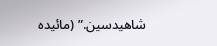شاهیدسین.” (مائیدە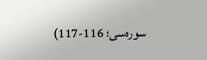سورەسی؛ 116-117)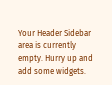Your Header Sidebar area is currently empty. Hurry up and add some widgets.